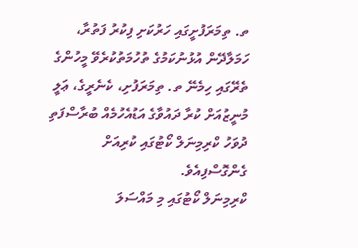ތ. ތިމަރަފުށީގައި ހަރުކަށި ފިކުރު ފަތުރާ، ހަމަލާދޭން އުޅުނުކަމުގެ ތުހުމަތުކުރެވޭ މީހުންގެ ތެރޭގައި ހިމެނޭ ތ. ތިމަރަފުށި، ކެނެރީގެ، ޢަލީ މުނީޒުއަށް ކުރާ ދައުވާގެ އަޑުއެހުމެއް ބުރާސްފަތި ދުވަހު ކްރިމިނަލް ކޯޓުގައި ކުރިއަށް ގެންގޮސްފިއެވެ.
ކްރިމިނަލް ކޯޓުގައި މި މައްސަލަ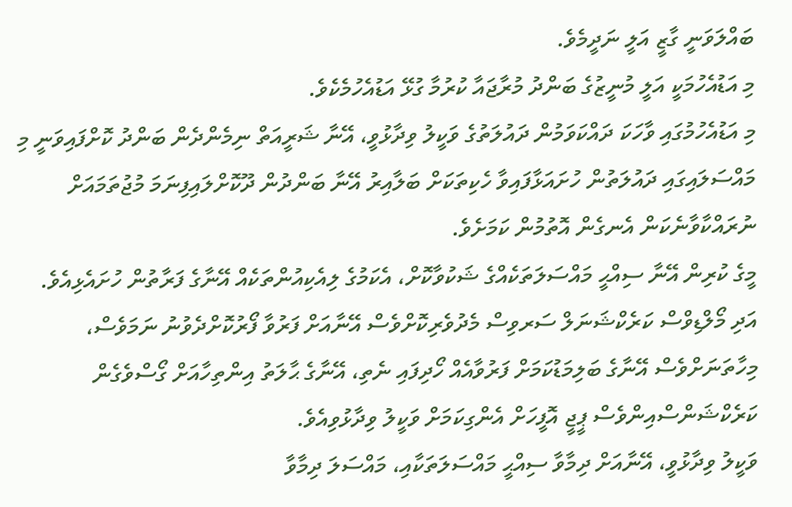ބައްލަވަނީ ގާޒީ އަލީ ނަދީމެވެ.
މި އަޑުއެހުމަކީ އަލީ މުނީޒުގެ ބަންދު މުރާޖައާ ކުރުމާ ގުޅޭ އަޑުއެހުމެކެވެ.
މި އަޑުއެހުމުގައި ވާހަކަ ދައްކަވަމުން ދައުލަތުގެ ވަކީލު ވިދާޅުވީ، އޭނާ ޝަރީއަތް ނިމެންދެން ބަންދު ކޮށްފައިވަނީ މި މައްސަލައިގައި ދައުލަތުން ހުށައަޅާފައިވާ ހެކިތަކަށް ބަލާއިރު އޭނާ ބަންދުން ދޫކޮށްލައިފިނަމަ މުޖުތަމައަށް ނުރައްކާވާނެކަން އެނގެން އޮތުމުން ކަމަށެވެ.
މީގެ ކުރިން އޭނާ ސިއްޙީ މައްސަލަތަކެއްގެ ޝަކުވާކޮށް، އެކަމުގެ ލިއެކިއުންތަކެއް އޭނާގެ ފަރާތުން ހުށައެޅިއެވެ.
އަދި މޯލްޑިވްސް ކަރެކްޝަނަލް ސަރވިސް މެދުވެރިކޮށްވެސް އޭނާއަށް ފަރުވާ ފޯރުކޮށްދެވުނު ނަމަވެސް، މިހާތަނަށްވެސް އޭނާގެ ބަލިމަޑުކަމަށް ފަރުވާއެއް ހޯދިފައި ނެތި، އޭނާގެ ޙާލަތު އިންތިހާއަށް ގޯސްވެގެން ކަރެކްޝަންސްއިންވެސް ޕީޖީ އޮފީހަށް އެންގިކަމަށް ވަކީލު ވިދާޅުވިއެވެ.
ވަކީލު ވިދާޅުވީ، އޭނާއަށް ދިމާވާ ސިއްޙީ މައްސަލަތަކާއި، މައްސަލަ ދިމާވާ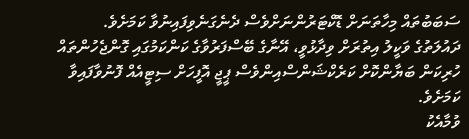ސަބަބުތައް މިހާތަނަށް ޑޮކްޓަރުންނަށްވެސް ދެނެގަނެވިފައިނުވާ ކަމަށެވެ.
ދައުލަތުގެ ވަކީލު އިތުރަށް ވިދާޅުވީ، އޭނާގެ ބޭސްފަރުވާގެ ކަންކަމުގައި ގޮންޖެހުންތައް ހުރިކަން ބަޔާންކޮށް ކަރެކްޝަންސްއިންވެސް ޕީޖީ އޮފީހަށް ސިޓީއެއް ފޮނުވާފައިވާ ކަމަށެވެ.
ވުމާއެކު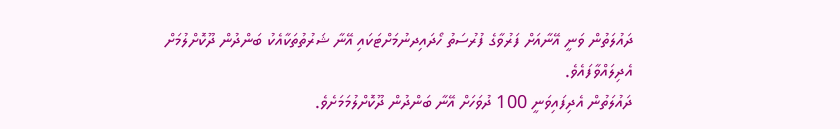ދައުލަތުން ވަނީ އޭނާއަށް ފަރުވާގެ ފުރުސަތު ހޯދައިދނުމަށްޓަކައި އޭނާ ޝަރުތުތަކާއެކު ބަންދުން ދޫކޮށްލުމަށް އެދިލައްވާފައެވެ.
ދައުލަތުން އެދިފައިވަނީ 100 ދުވަހަށް އޭނާ ބަންދުން ދޫކޮށްލުމަމަށެވެ.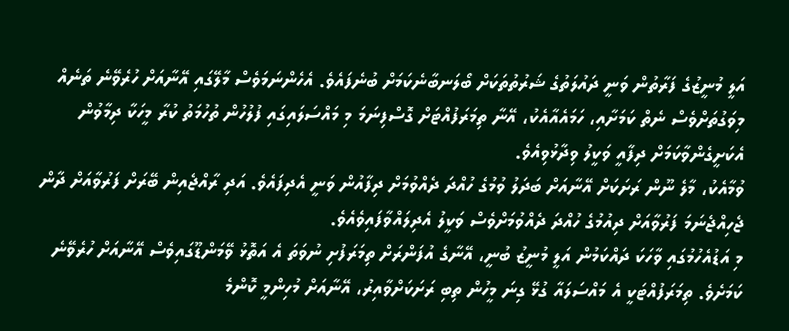އަލީ މުނީޒުގެ ފަރާތުން ވަނީ ދައުލަތުގެ ޝަރުތުތަކަށް ބޯލަނބާނެކަމަށް ބުނެފައެވެ. އެހެންނަމަވެސް މާލޭގައި އޭނާއަށް ހުރެވޭނެ ތަނެއް މިވަގުތަށްވެސް ނެތް ކަމަށާއި، ހަމައެއާއެކު، އޭނާ ތިމަރަފުއްޓަށް ގޮސްފިނަމަ މި މައްސަލައިގައި ފުލުހުން ތުހުމަތު ކުރާ މީހަކާ ދިމާވުން އެކަށީގެންވާކަމަށް ދިފާއީ ވަކީލު ވިދާޅުވިއެވެ.
ވުމާއެކު، މާލެ ނޫން ރަށަކަށް އޭނާއަށް ބަދަލު ވުމުގެ ހުއްދަ ދެއްވުމަށް ދިފާއުން ވަނީ އެދިފައެވެ. އަދި ރާއްޖެއިން ބޭރަށް ފަރުވާއަށް ދާން ޖެހިއްޖެނަމަ ފަރުވާއަށް ދިއުމުގެ ހުއްދަ ދެއްވުމަށްވެސް ވަކީލު އެދިލައްވާފައިވެއެވެ.
މި އަޑުއެހުމުގައި ވާހަކަ ދައްކަމުން އަލީ މުނީޒު ބުނީ، އޭނާގެ އުފަންރަށް ތިމަރަފުށި ނުވަތަ އެ އަތޮޅު ވޭމަންޑޫގައިވެސް އޭނާއަށް ހުރެވޭނެ ކަމަށެވެ. ތިމަރަފުއްޓަކީ އެ މައްސަލައާ ގުޅޭ ގިނަ މީހުން ތިބި ރަށަކަށްވާއިރު، އޭނާއަށް މުހިންމީ ކޮންމެ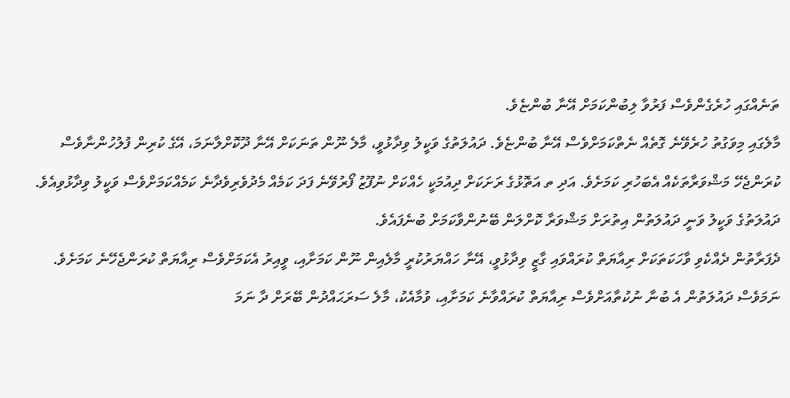ތަނެއްގައި ހުރެގެންވެސް ފަރުވާ ލިބުންކަމަށް އޭނާ ބުންޏެވެ.
މާލެގައި މިވަގުތު ހުރެވޭނެ ގޮތެއް ނެތްކަމަށްވެސް އޭނާ ބުންޏެވެ. ދައުލަތުގެ ވަކީލު ވިދާޅުވީ، މާލެ ނޫން ތަނަކަށް އޭނާ ދޫކޮށްލާނަމަ، އޭގެ ކުރިން ފުލުހުންނާވެސް ކުރަންޖެހޭ މަޝްވަރާތަކެއް އެބަހުރި ކަމަށެވެ. އަދި ތ އަތޮޅުގެ ރަށަކަށް ދިއުމަކީ ހެއްކަށް ނުފޫޒު ފޯރުވޭނެ ފަދަ ކަމެއް މެދުވެރިވެދާނެ ކަމެއްކަމަށްވެސް ވަކީލު ވިދާޅުވިއެވެ.
ދައުލަތުގެ ވަކީލު ވަނީ ދައުލަތުން އިތުރަށް މަޝްވަރާ ކޮށްލަން ބޭނުންވާކަމަށް ބުނެފައެވެ.
ދެފަރާތުން ދެއްކެވި ވާހަކަތަކަށް ރިއާޔަތް ކުރައްވައި ގާޒީ ވިދާޅުވީ، އޭނާ ހައްޔަރުކުރީ މާލެއިން ނޫން ކަމަށާއި، ވީއިރު އެކަމަށްވެސް ރިއާޔަތް ކުރަންޖެހޭނެ ކަމަށެވެ. ނަމަވެސް ދައުލަތުން އެ ބުނާ ނުކުތާއަށްވެސް ރިއާޔަތް ކުރައްވާނެ ކަމަށާއި، ވުމާއެކު، މާލެ ސަރަޙައްދުން ބޭރަށް ދާ ނަމަ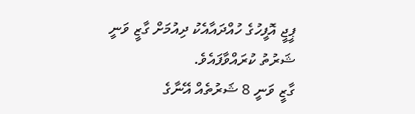ޕީޖީ އޮފީހުގެ ހުއްދައާއެކު ދިއުމަށް ގާޒީ ވަނީ ޝަރުތު ކުރައްވާފައެވެ.
ގާޒީ ވަނީ 8 ޝަރުތެއް އޭނާގެ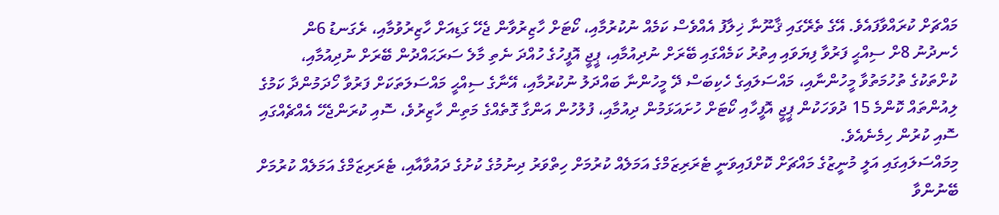މައްޗަށް ކުރައްވާފައެވެ. އޭގެ ތެރޭގައި ޤާނޫނާ ޚިލާފު އެއްވެސް ކަމެއް ނުކުރުމާއި، ކޯޓަށް ހާޒިރުވާން ޖެހޭ ގަޑިއަށް ހާޒިރުވުމާއި، ރެގަނޑު 6ން ހެނދުނު 8ށް ސިއްޙީ ފަރުވާ ފިޔަވައި އިތުރު ކަމެއްގައި ބޭރަށް ނުދިއުމާއި، ޕީޖީ އޮފީހުގެ ހުއްދަ ނެތި މާލެ ސަރަޙައްދުން ބޭރަށް ނުދިއުމާއި، ކުށްތަކުގެ ތުހުމަތުވާ މީހުންނާއި، މައްސަލައިގެ ހެކިބަސް ދޭ މީހުންނާ ބައްދަލު ނުކުރުމާއި، އޭނާގެ ސިއްޙީ މައްސަލަތަކަށް ފަރުވާ ހޯދަމުންދާ ކަމުގެ ލިއުންތައް ކޮންމެ 15 ދުވަހަކުން ޕީޖީ އޮފީހާއި ކޯޓަށް ހުށައަޅަމުން ދިއުމާއި، ފުލުހުން އަންގާ ގޮތެއްގެ މަތިން ހާޒިރުވެ، ސޮއި ކުރަންޖެހޭ އެއްޗެއްގައި ސޮއި ކުރުން ހިމެނެއެވެ.
މިމައްސަލައިގައި އަލީ މުނީޒުގެ މައްޗަށް ކޮށްފައިވަނީ ޓެރަރިޒަމްގެ އަމަލެއް ކުރުމަށް ހިތްވަރު ދިނުމުގެ ކުށުގެ ދައުވާއާއި، ޓެރަރިޒަމްގެ އަމަލެއް ކުރުމަށް ބޭނުންވާ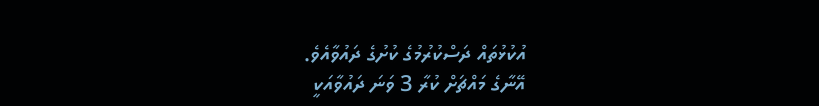އުކުޅުތައް ދަސްކުރުމުގެ ކުށުގެ ދައުވާއެވެ.
އޭނާގެ މައްޗަށް ކުރާ 3 ވަނަ ދައުވާއަކީ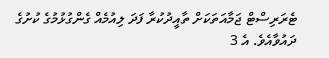ޓެރަރިސްޓް ޖަމާއަތަކަށް ތާއީދުކުރާ ފަދަ ލިއުމެއް ގެންގުޅުމުގެ ކުށުގެ ދައުވާއެވެ. އެ 3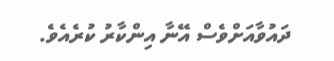ދައުވާއަށްވެސް އޭނާ އިންކާރު ކުރެއެވެ.